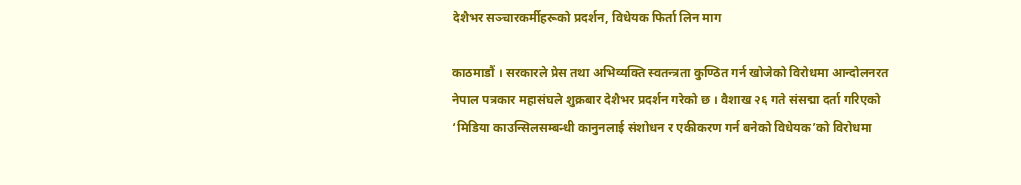देशैभर सञ्चारकर्मीहरूको प्रदर्शन, विधेयक फिर्ता लिन माग

काठमाडौं । सरकारले प्रेस तथा अभिव्यक्ति स्वतन्त्रता कुण्ठित गर्न खोजेको विरोधमा आन्दोलनरत नेपाल पत्रकार महासंघले शुक्रबार देशैभर प्रदर्शन गरेको छ । वैशाख २६ गते संसद्मा दर्ता गरिएको ‘मिडिया काउन्सिलसम्बन्धी कानुनलाई संशोधन र एकीकरण गर्न बनेको विधेयक’को विरोधमा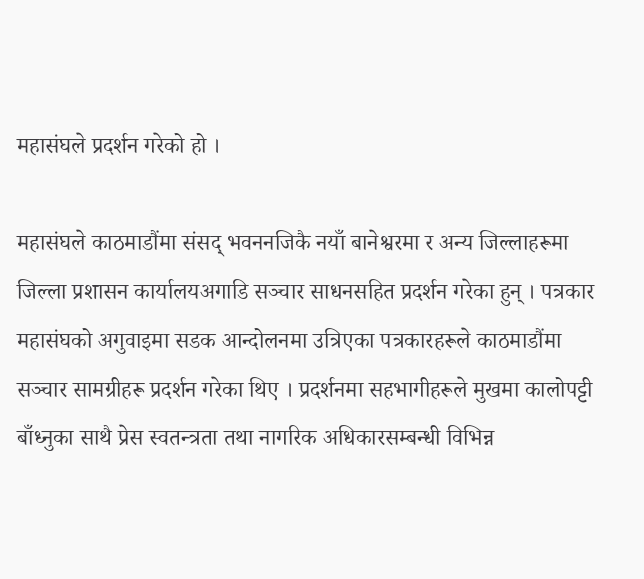महासंघले प्रदर्शन गरेको हो ।

महासंघले काठमाडौंमा संसद् भवननजिकै नयाँ बानेश्वरमा र अन्य जिल्लाहरूमा जिल्ला प्रशासन कार्यालयअगाडि सञ्चार साधनसहित प्रदर्शन गरेका हुन् । पत्रकार महासंघको अगुवाइमा सडक आन्दोलनमा उत्रिएका पत्रकारहरूले काठमाडौंमा सञ्चार सामग्रीहरू प्रदर्शन गरेका थिए । प्रदर्शनमा सहभागीहरूले मुखमा कालोपट्टी बाँध्नुका साथै प्रेस स्वतन्त्रता तथा नागरिक अधिकारसम्बन्धी विभिन्न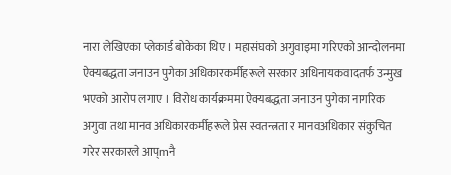नारा लेखिएका प्लेकार्ड बोकेका थिए । महासंघको अगुवाइमा गरिएको आन्दोलनमा ऐक्यबद्धता जनाउन पुगेका अधिकारकर्मीहरूले सरकार अधिनायकवादतर्फ उन्मुख भएको आरोप लगाए । विरोध कार्यक्रममा ऐक्यबद्धता जनाउन पुगेका नागरिक अगुवा तथा मानव अधिकारकर्मीहरूले प्रेस स्वतन्त्रता र मानवअधिकार संकुचित गरेर सरकारले आप्mनै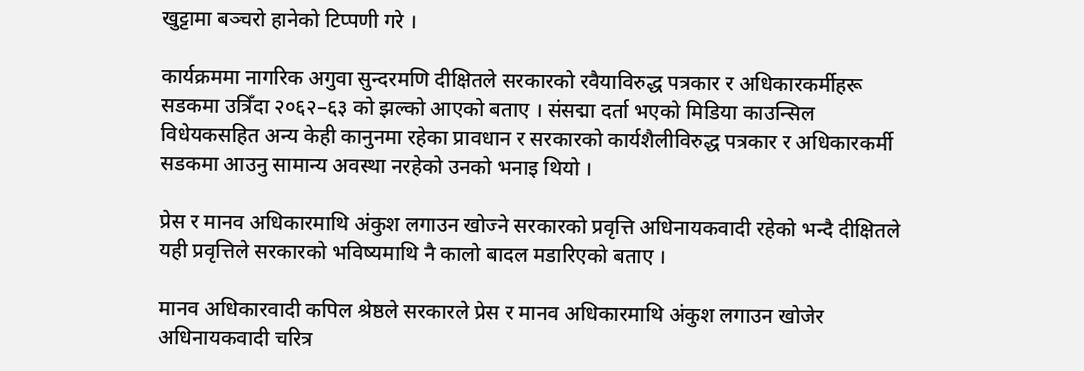खुट्टामा बञ्चरो हानेको टिप्पणी गरे ।

कार्यक्रममा नागरिक अगुवा सुन्दरमणि दीक्षितले सरकारको रवैयाविरुद्ध पत्रकार र अधिकारकर्मीहरू सडकमा उत्रिँदा २०६२–६३ को झल्को आएको बताए । संसद्मा दर्ता भएको मिडिया काउन्सिल विधेयकसहित अन्य केही कानुनमा रहेका प्रावधान र सरकारको कार्यशैलीविरुद्ध पत्रकार र अधिकारकर्मी सडकमा आउनु सामान्य अवस्था नरहेको उनको भनाइ थियो ।

प्रेस र मानव अधिकारमाथि अंकुश लगाउन खोज्ने सरकारको प्रवृत्ति अधिनायकवादी रहेको भन्दै दीक्षितले यही प्रवृत्तिले सरकारको भविष्यमाथि नै कालो बादल मडारिएको बताए ।

मानव अधिकारवादी कपिल श्रेष्ठले सरकारले प्रेस र मानव अधिकारमाथि अंकुश लगाउन खोजेर अधिनायकवादी चरित्र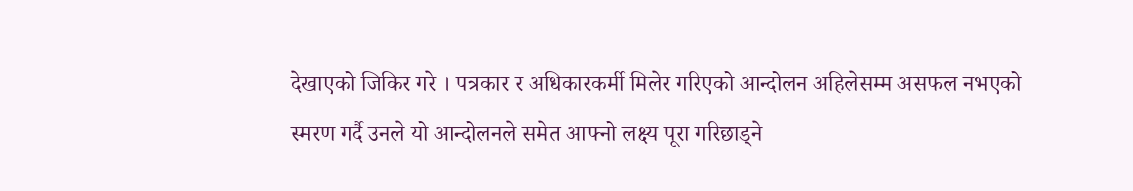देखाएको जिकिर गरे । पत्रकार र अधिकारकर्मी मिलेर गरिएको आन्दोलन अहिलेसम्म असफल नभएको स्मरण गर्दै उनले यो आन्दोलनले समेत आफ्नो लक्ष्य पूरा गरिछाड्ने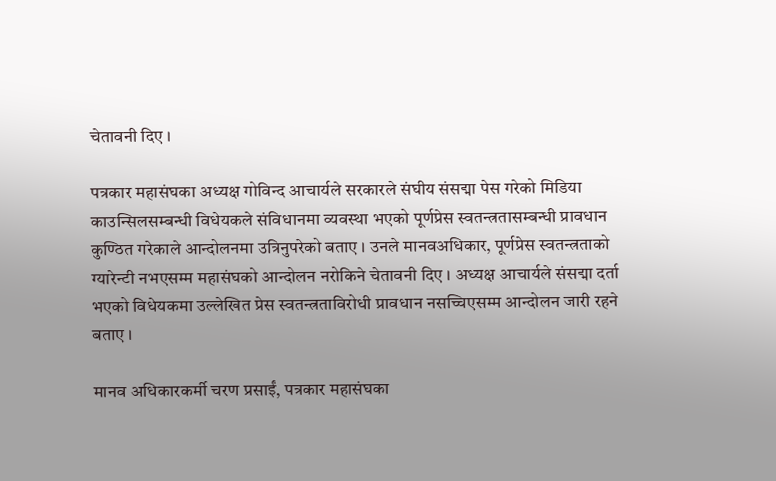चेतावनी दिए ।

पत्रकार महासंघका अध्यक्ष गोविन्द आचार्यले सरकारले संघीय संसद्मा पेस गरेको मिडिया काउन्सिलसम्बन्धी विधेयकले संविधानमा व्यवस्था भएको पूर्णप्रेस स्वतन्त्रतासम्बन्धी प्रावधान कुण्ठित गरेकाले आन्दोलनमा उत्रिनुपरेको बताए । उनले मानवअधिकार, पूर्णप्रेस स्वतन्त्रताको ग्यारेन्टी नभएसम्म महासंघको आन्दोलन नरोकिने चेतावनी दिए । अध्यक्ष आचार्यले संसद्मा दर्ता भएको विधेयकमा उल्लेखित प्रेस स्वतन्त्रताविरोधी प्रावधान नसच्चिएसम्म आन्दोलन जारी रहने बताए ।

मानव अधिकारकर्मी चरण प्रसाईं, पत्रकार महासंघका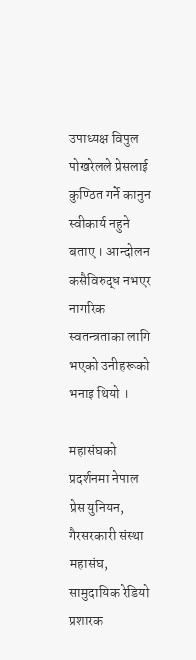उपाध्यक्ष विपुल पोखरेलले प्रेसलाई कुण्ठित गर्ने कानुन स्वीकार्य नहुने बताए । आन्दोलन कसैविरुद्ध नभएर नागरिक स्वतन्त्रताका लागि भएको उनीहरूको भनाइ थियो ।

महासंघको प्रदर्शनमा नेपाल प्रेस युनियन, गैरसरकारी संस्था महासंघ, सामुदायिक रेडियो प्रशारक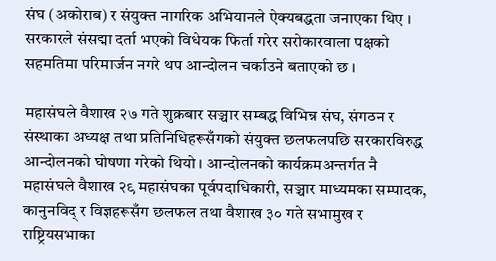संघ (अकोराब) र संयुक्त नागरिक अभियानले ऐक्यबद्धता जनाएका थिए । सरकारले संसद्मा दर्ता भएको विधेयक फिर्ता गरेर सरोकारवाला पक्षको सहमतिमा परिमार्जन नगरे थप आन्दोलन चर्काउने बताएको छ ।

महासंघले वैशाख २७ गते शुक्रबार सञ्चार सम्बद्ध विभिन्न संघ, संगठन र संस्थाका अध्यक्ष तथा प्रतिनिधिहरूसँगको संयुक्त छलफलपछि सरकारविरुद्ध आन्दोलनको घोषणा गरेको थियो । आन्दोलनको कार्यक्रमअन्तर्गत नै महासंघले वैशाख २९ महासंघका पूर्वपदाधिकारी, सञ्चार माध्यमका सम्पादक, कानुनविद् र विज्ञहरूसँग छलफल तथा वैशाख ३० गते सभामुख र राष्ट्रियसभाका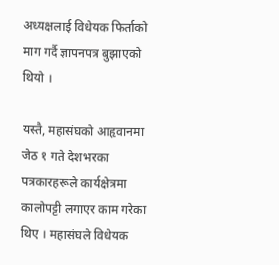अध्यक्षलाई विधेयक फिर्ताको माग गर्दै ज्ञापनपत्र बुझाएको थियो ।

यस्तै, महासंघको आहृवानमा जेठ १ गते देशभरका पत्रकारहरूले कार्यक्षेत्रमा कालोपट्टी लगाएर काम गरेका थिए । महासंघले विधेयक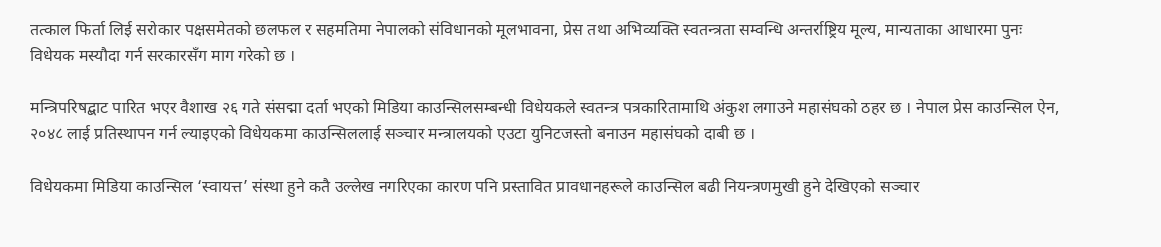तत्काल फिर्ता लिई सरोकार पक्षसमेतको छलफल र सहमतिमा नेपालको संविधानको मूलभावना, प्रेस तथा अभिव्यक्ति स्वतन्त्रता सम्वन्धि अन्तर्राष्ट्रिय मूल्य, मान्यताका आधारमा पुनः विधेयक मस्यौदा गर्न सरकारसँग माग गरेको छ ।

मन्त्रिपरिषद्बाट पारित भएर वैशाख २६ गते संसद्मा दर्ता भएको मिडिया काउन्सिलसम्बन्धी विधेयकले स्वतन्त्र पत्रकारितामाथि अंकुश लगाउने महासंघको ठहर छ । नेपाल प्रेस काउन्सिल ऐन, २०४८ लाई प्रतिस्थापन गर्न ल्याइएको विधेयकमा काउन्सिललाई सञ्चार मन्त्रालयको एउटा युनिटजस्तो बनाउन महासंघको दाबी छ ।

विधेयकमा मिडिया काउन्सिल ‘स्वायत्त’ संस्था हुने कतै उल्लेख नगरिएका कारण पनि प्रस्तावित प्रावधानहरूले काउन्सिल बढी नियन्त्रणमुखी हुने देखिएको सञ्चार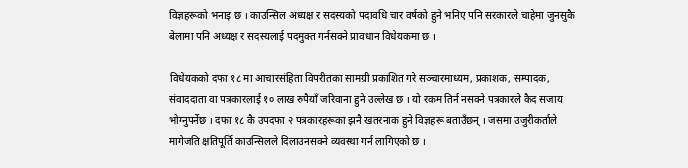विज्ञहरूको भनाइ छ । काउन्सिल अध्यक्ष र सदस्यको पदावधि चार वर्षको हुने भनिए पनि सरकारले चाहेमा जुनसुकै बेलामा पनि अध्यक्ष र सदस्यलाई पदमुक्त गर्नसक्ने प्रावधान विधेयकमा छ ।

विधेयकको दफा १८ मा आचारसंहिता विपरीतका सामग्री प्रकाशित गरे सञ्चारमाध्यम, प्रकाशक, सम्पादक, संवाददाता वा पत्रकारलाई १० लाख रुपैयाँ जरिवाना हुने उल्लेख छ । यो रकम तिर्न नसक्ने पत्रकारले कैद सजाय भोग्नुपर्नेछ । दफा १८ कै उपदफा २ पत्रकारहरूका झनै खतरनाक हुने विज्ञहरू बताउँछन् । जसमा उजुरीकर्ताले मागेजति क्षतिपूर्ति काउन्सिलले दिलाउनसक्ने व्यवस्था गर्न लागिएको छ ।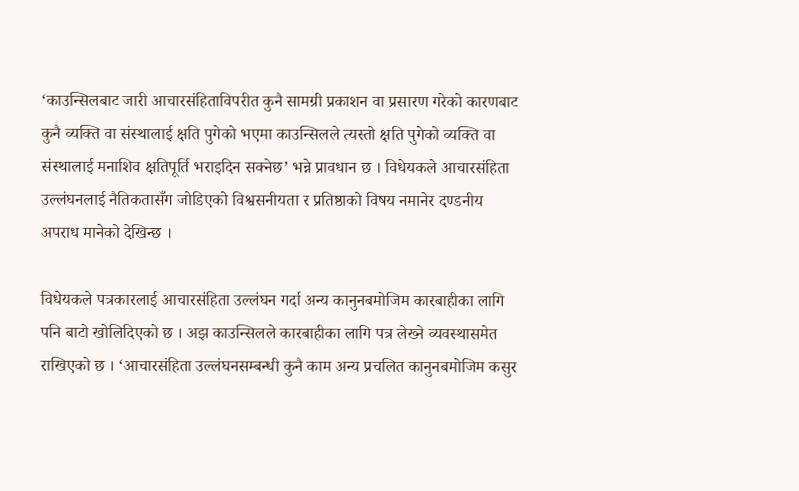‘काउन्सिलबाट जारी आचारसंहिताविपरीत कुनै सामग्री प्रकाशन वा प्रसारण गरेको कारणबाट कुनै व्यक्ति वा संस्थालाई क्षति पुगेको भएमा काउन्सिलले त्यस्तो क्षति पुगेको व्यक्ति वा संस्थालाई मनाशिव क्षतिपूर्ति भराइदिन सक्नेछ’ भन्ने प्रावधान छ । विधेयकले आचारसंहिता उल्लंघनलाई नैतिकतासँग जोडिएको विश्वसनीयता र प्रतिष्ठाको विषय नमानेर दण्डनीय अपराध मानेको देखिन्छ ।

विधेयकले पत्रकारलाई आचारसंहिता उल्लंघन गर्दा अन्य कानुनबमोजिम कारबाहीका लागि पनि बाटो खोलिदिएको छ । अझ काउन्सिलले कारबाहीका लागि पत्र लेख्ने व्यवस्थासमेत राखिएको छ । ‘आचारसंहिता उल्लंघनसम्बन्धी कुनै काम अन्य प्रचलित कानुनबमोजिम कसुर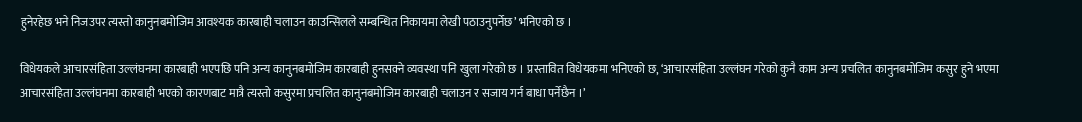हुनेरहेछ भने निजउपर त्यस्तो कानुनबमोजिम आवश्यक कारबाही चलाउन काउन्सिलले सम्बन्धित निकायमा लेखी पठाउनुपर्नेछ’ भनिएको छ ।

विधेयकले आचारसंहिता उल्लंघनमा कारबाही भएपछि पनि अन्य कानुनबमोजिम कारबाही हुनसक्ने व्यवस्था पनि खुला गरेको छ । प्रस्तावित विधेयकमा भनिएको छ, ‘आचारसंहिता उल्लंघन गरेको कुनै काम अन्य प्रचलित कानुनबमोजिम कसुर हुने भएमा आचारसंहिता उल्लंघनमा कारबाही भएको कारणबाट मात्रै त्यस्तो कसुरमा प्रचलित कानुनबमोजिम कारबाही चलाउन र सजाय गर्न बाधा पर्नेछैन ।’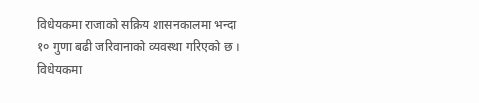विधेयकमा राजाको सक्रिय शासनकालमा भन्दा १० गुणा बढी जरिवानाको व्यवस्था गरिएको छ । विधेयकमा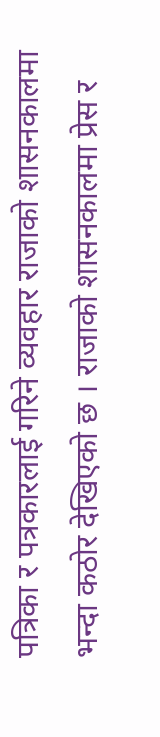पत्रिका र पत्रकारलाई गरिने व्यवहार राजाको शासनकालमा भन्दा कठोर देखिएको छ । राजाको शासनकालमा प्रेस र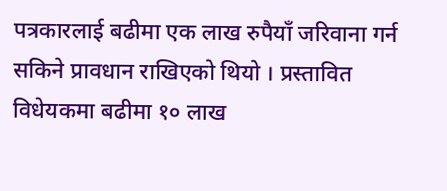पत्रकारलाई बढीमा एक लाख रुपैयाँ जरिवाना गर्न सकिने प्रावधान राखिएको थियो । प्रस्तावित विधेयकमा बढीमा १० लाख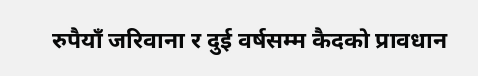रुपैयाँ जरिवाना र दुई वर्षसम्म कैदको प्रावधान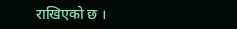राखिएको छ ।